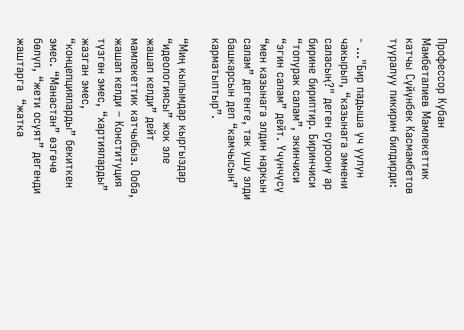Профессор Кубан Мамбеталиев Мамлекеттик катчы Сүйүнбек Касмамбетов тууралуу пикирин билдирди:

- …"Бир падыша үч уулун чакырып, “казынага эмнени саласың?" деген суроону ар бирине бириптир. Биринчиси “топурак салам”, экинчиси “эгин салам” дейт. Үчүнчүсү “мен казынага элдин наркын салам” дегенге, так ушу элди башкарсын деп “камчысын” карматыптыр”.

“Миң кылымдар кыргыздар “идеологиясы” жок эле жашап келди” дейт мамлекеттик катчыбыз. Ооба, жашап келди – Конституция түзгөн эмес, “хартияларды” жазган эмес, “концепцияларды” бекиткен эмес. “Манастан” өзгөчө бөлүп, “жети осуят” дегенди жаштарга  “жатка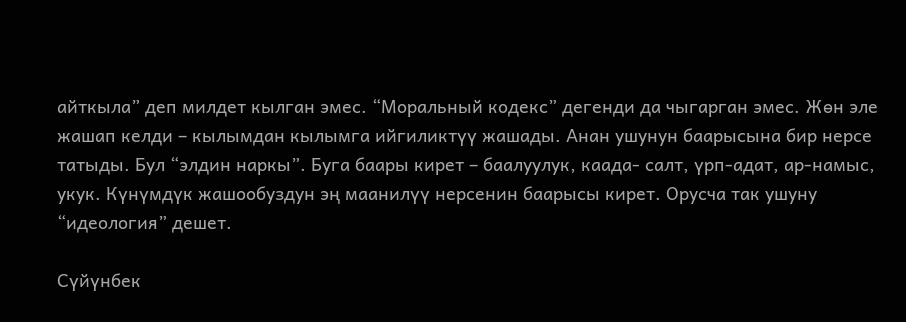айткыла” деп милдет кылган эмес. “Моральный кодекс” дегенди да чыгарган эмес. Жөн эле жашап келди – кылымдан кылымга ийгиликтүү жашады. Анан ушунун баарысына бир нерсе татыды. Бул “элдин наркы”. Буга баары кирет – баалуулук, каада- салт, үрп-адат, ар-намыс, укук. Күнүмдүк жашообуздун эң маанилүү нерсенин баарысы кирет. Орусча так ушуну “идеология” дешет.

Сүйүнбек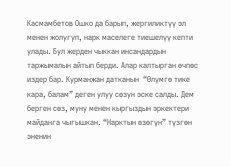Касмамбетов Ошко да барып, жергиликтүү эл менен жолугуп, нарк маселеге тиешелүү кепти улады. Бул жерден чыккан инсандардын таржымалын айтып берди. Алар калтырган өчпөс издер бар. Курманжан датканын  “Өлүмгө тике кара, балам” деген улуу сөзун эске салды. Дем берген сөз, муну менен кыргыздын эркектери майданга чыгышкан. “Нарктын өзөгүн” түзгөн  эненин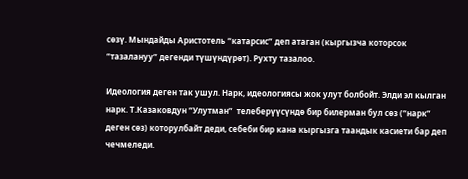сөзү. Мындайды Аристотель “катарсис” деп атаган (кыргызча которсок “тазалануу” дегенди түшүндүрөт). Рухту тазалоо.

Идеология деген так ушул. Нарк, идеологиясы жок улут болбойт. Элди эл кылган нарк. Т.Казаковдун “Улутман”  телеберүүсүндө бир билерман бул сөз (“нарк” деген сөз) которулбайт деди, себеби бир кана кыргызга таандык касиети бар деп чечмеледи.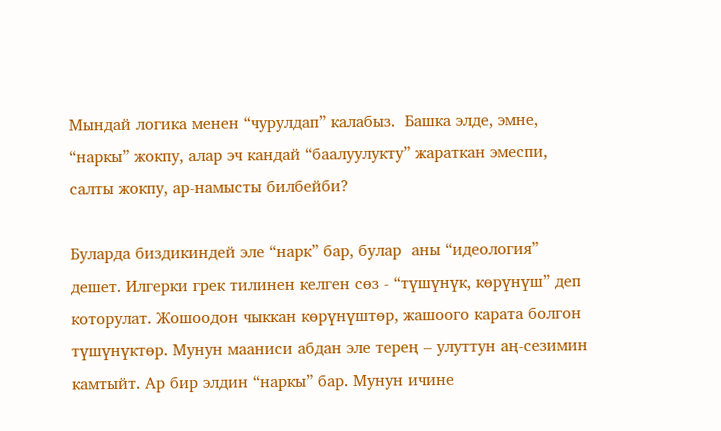Мындай логика менен “чурулдап” калабыз.  Башка элде, эмне,  “наркы” жокпу, алар эч кандай “баалуулукту” жараткан эмеспи, салты жокпу, ар-намысты билбейби?

Буларда биздикиндей эле “нарк” бар, булар  аны “идеология” дешет. Илгерки грек тилинен келген сөз - “түшүнүк, көрүнүш” деп которулат. Жошоодон чыккан көрүнүштөр, жашоого карата болгон түшүнүктөр. Мунун мааниси абдан эле терең – улуттун аң-сезимин камтыйт. Ар бир элдин “наркы” бар. Мунун ичине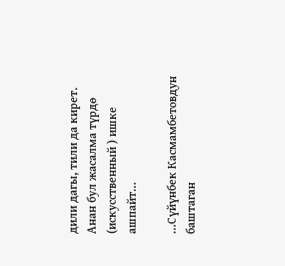дили дагы, тили да кирет. Анан бул жасалма түрдө (искусственный ) ишке ашпайт…

…Сүйүнбек Касмамбетовдун баштаган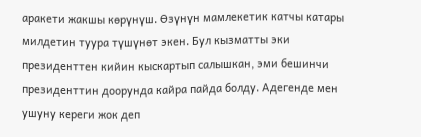аракети жакшы көрүнүш. Өзүнүн мамлекетик катчы катары милдетин туура түшүнөт экен. Бул кызматты эки президенттен кийин кыскартып салышкан, эми бешинчи президенттин доорунда кайра пайда болду. Адегенде мен ушуну кереги жок деп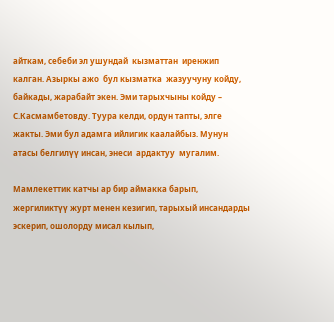айткам, себеби эл ушундай  кызматтан  иренжип  калган. Азыркы ажо  бул кызматка  жазуучуну койду, байкады, жарабайт экен. Эми тарыхчыны койду – С.Касмамбетовду. Туура келди, ордун тапты, элге жакты. Эми бул адамга ийлигик каалайбыз. Мунун атасы белгилүү инсан, энеси  ардактуу  мугалим.

Мамлекеттик катчы ар бир аймакка барып, жергиликтүү журт менен кезигип, тарыхый инсандарды эскерип, ошолорду мисал кылып,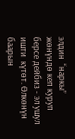элдин  “наркы” жөнүндө кеп куруп берсе дейбиз - эл ушул ишти  күтөт. Өлкөнүн баарын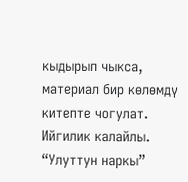кыдырып чыкса, материал бир көлөмдү китепте чогулат. Ийгилик калайлы. “Улуттун наркы”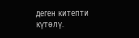деген китепти күтөлү.